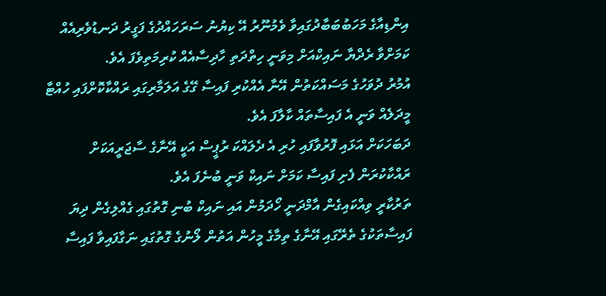އިންޑިއާގެ މަހަބުބަބާދުގައިވާ ވެމުނޫރު އޭ ކިޔުނު ސަރަހައްދުގެ ފަގީރު ދަނޑުވެރިއެއް ކަމަށްވާ ރެދްޔާ ނައިކްއަށް މިވަނީ ހިތްދަތި ހާދިސާއެއް ކުރިމަތިވެފަ އެވެ.
އުމުރު ދުވަހުގެ މަސައްކަތުން އޭނާ އެއްކުރި ފައިސާ ގޭގެ އަލަމާރިގައި ރައްކާކޮށްފައި ހުއްޓާ މީދަލެއް ވަނީ އެ ފައިސާތައް ކާލާފަ އެވެ.
ދަބަހަކަށް އަޅައި ފޮރުވާފައި ހުރި އެ ދެލައްކަ ރުޕީސް އަކީ އޭނާގެ ސާޖަރީއަކަށް ރައްކާކުރަން ފެށި ފައިސާ ކަމަށް ނައިކް ވަނީ ބުނެފަ އެވެ.
ތަރުކާރީ ވިއްކައިގެން އާމްދަނީ ހޯދަމުން އައި ނައިކް ބުނި ގޮތުގައި ގެއްލިގެން ދިޔަ ފައިސާތަކުގެ ތެރޭގައި އޭނާގެ ތިމާގެ މީހުން އަތުން ލޯނުގެ ގޮތުގައި ނަގާފައިވާ ފައިސާ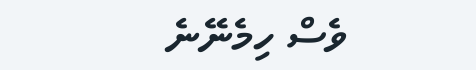ވެސް ހިމެނޭނެ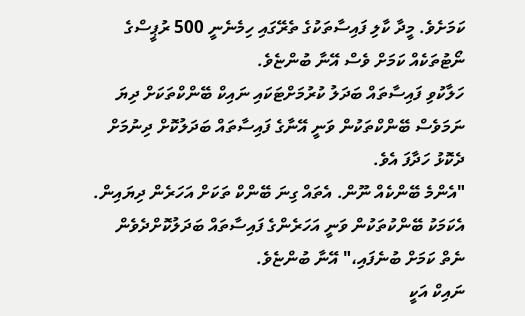ކަމަށެވެ. މީދާ ކާލި ފައިސާތަކުގެ ތެރޭގައި ހިމެނެނީ 500 ރުޕީސްގެ ނޯޓުތަކެއް ކަމަށް ވެސް އޭނާ ބުންޏެވެ.
ހަލާކުވި ފައިސާތައް ބަދަލު ކުރުމަށްޓަކައި ނައިކް ބޭންކްތަކަށް ދިޔަ ނަމަވެސް ބޭންކްތަކުން ވަނީ އޭނާގެ ފައިސާތައް ބަދަލުކޮށް ދިނުމަށް ދެކޮޅު ހަދާފަ އެވެ.
"އެންމެ ބޭންކެއް ނޫން. އެތައް ގިނަ ބޭންކް ތަކަށް އަހަރެން ދިޔައިން. އެކަމަކު ބޭންކުތަކުން ވަނީ އަހަރެންގެ ފައިސާތައް ބަދަލުކޮށްދެވެން ނެތް ކަމަށް ބުނެފައި،" އޭނާ ބުންޏެވެ.
ނައިކް އަކީ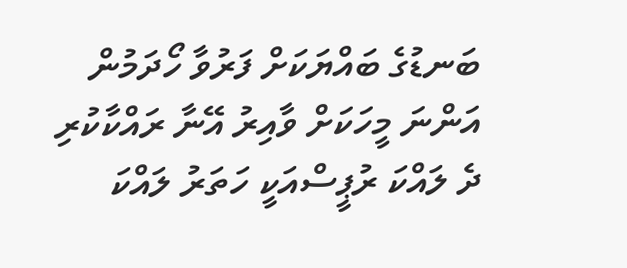ބަނޑުގެ ބައްޔަކަށް ފަރުވާ ހޯދަމުން އަންނަ މީހަކަށް ވާއިރު އޭނާ ރައްކާކުރި ދެ ލައްކަ ރުޕީސްއަކީ ހަތަރު ލައްކަ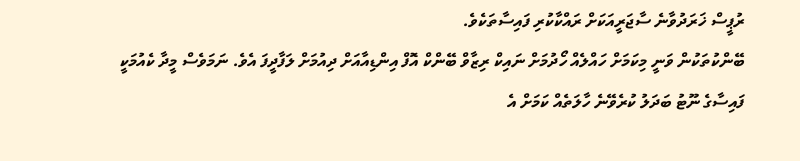ރުޕީސް ޚަރަދުވާނެ ސާޖަރީއަކަށް ރައްކާކުރި ފައިސާތަކެވެ.
ބޭންކުތަކުން ވަނީ މިކަމަށް ހައްލެއް ހޯދުމަށް ނައިކް ރިޒާވް ބޭންކް އޮފް އިންޑިއާއަށް ދިއުމަށް ލަފާދީފަ އެވެ. ނަމަވެސް މީދާ ކެއުމަކީ ފައިސާގެ ނޫޓު ބަދަލު ކުރެވޭނެ ހާލަތެއް ކަމަށް އެ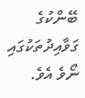ބޭންކުގެ ގަވާއިދުތަކުގައި ނޯވެ އެވެ.